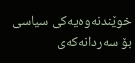خوێندنه‌وه‌یه‌كی سیاسی بۆ سه‌ردانه‌كه‌ی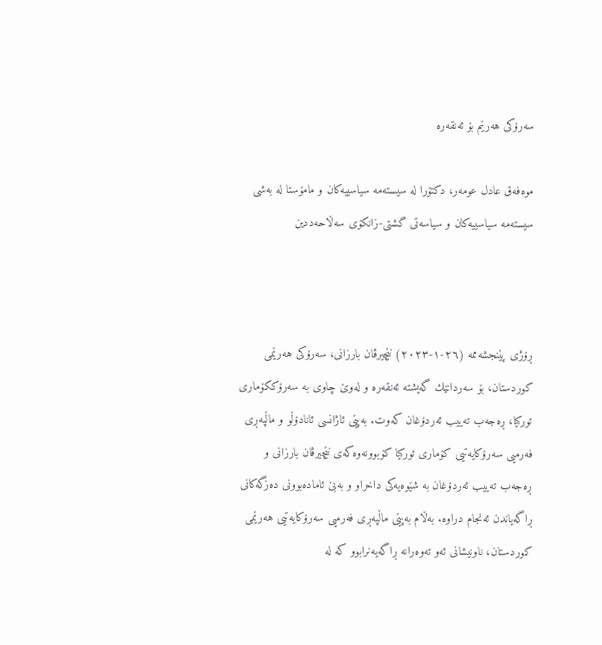سه‌رۆكی هه‌رێم بۆ ئه‌نقه‌ره‌

موه‌فه‌ق عادل عومه‌ر، دكتۆرا له‌ سیسته‌مه‌ سیاسییه‌كان و مامۆستا له‌ به‌شی سیسته‌مه‌ سیاسییه‌كان و سیاسه‌تی گشتی-زانكۆی سه‌ڵاحه‌ددین



ڕۆژی پێنجشه‌ممه‌ (٢٦-١-٢٠٢٣) نێچیرڤان بارزانی، سه‌رۆكی هه‌رێمی كوردستان، بۆ سه‌ردانێك گه‌یشته‌ ئه‌نقه‌ره‌ و له‌وێ چاوی به‌ سه‌رۆككۆماری توركیا، ڕه‌جه‌ب ته‌ییب ئه‌ردۆغان كه‌وت. به‌پێی ئاژانسی ئا‌نادۆڵو و ماڵپه‌ڕی فه‌رمیی سه‌رۆكایه‌تیی كۆماری توركیا كۆبوونه‌وه‌كه‌ی نێچیرڤان بارزانی و ڕه‌جه‌ب ته‌ییب ئه‌ردۆغان به‌ شێوه‌یه‌كی داخراو و به‌بێ ئاماده‌بوونی ده‌زگه‌كانی ڕاگه‌یاندن ئه‌نجام دراوه‌. به‌ڵام به‌پێی ماڵپه‌ڕی فه‌رمیی سه‌رۆكایه‌تیی هه‌رێمی كوردستان، ناونیشانی ئه‌و ته‌وه‌رانه‌ ڕاگه‌یه‌نرابوو كه‌ له‌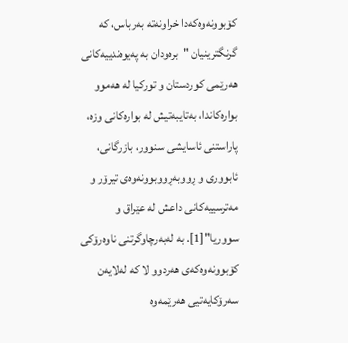كۆبوونه‌وه‌كه‌دا خراونه‌ته‌ به‌رباس، كه‌ گرنگترینیان "بره‌ودان به‌ په‌یوه‌ندییه‌كانی هه‌رێمی كوردستان و توركیا له‌ هه‌موو بواره‌كاندا، به‌تایبه‌تیش له‌ بواره‌كانی وزه‌، پاراستنی ئاسایشی سنوور، بازرگانی، ئابووری و ڕووبه‌ڕووبوونه‌وه‌ی تیرۆر و مه‌ترسییه‌كانی داعش له‌ عێراق و سووریا"[1]. به‌ له‌به‌رچاوگرتنی ناوه‌رۆكی كۆبوونه‌وه‌كه‌ی هه‌ردوو لا كه‌ له‌لایه‌ن سه‌رۆكایه‌تیی هه‌رێمه‌وه‌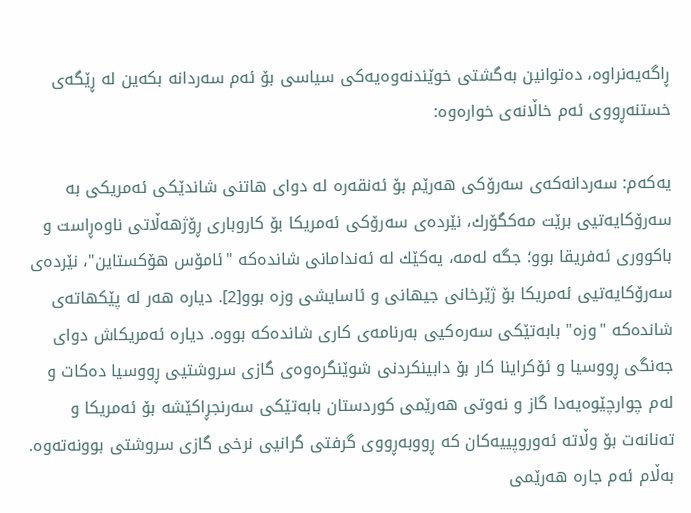ڕاگه‌یه‌نراوه،‌ ده‌توانین به‌گشتی خوێندنه‌وه‌یه‌كی سیاسی بۆ ئه‌م سه‌ردانه‌ بكه‌ین له‌ ڕێگه‌ی خستنه‌ڕووی ئه‌م خاڵانه‌ی خواره‌وه‌:

یه‌كه‌م: سه‌ردانه‌كه‌ی سه‌رۆكی هه‌رێم بۆ ئه‌نقه‌ره‌ له‌ دوای هاتنی شاندێكی ئه‌مریكی به‌ سه‌رۆكایه‌تیی برێت مه‌كگۆرك، نێرده‌ی سه‌رۆكی ئه‌مریكا بۆ كاروبارى ڕۆژهەڵاتى ناوەڕاست و باكوورى ئەفريقا بوو؛ جگە لەمە، يەكێك لە ئەندامانى شانده‌كه‌ "ئامۆس هۆكستاين"، نێردەى سەرۆكايەتیی ئەمريكا بۆ ژێرخانى جيهانى و ئاسايشى وزە بوو[2]. ديارە هەر لە پێكهاتەى شاندەكە "وزە" بابەتێكى سەرەكیى بەرنامەی کاری شاندەكە بووە. ديارە ئەمريكاش دواى جەنگى ڕووسيا و ئۆكراینا كار بۆ دابينكردنى شوێنگرەوەى گازى سروشتیی ڕووسيا دەكات و لەم چوارچێوەيه‌دا گاز و نەوتى هەرێمى كوردستان بابەتێكى سەرنجڕاكێشە بۆ ئەمريكا و تەنانەت بۆ وڵاتە ئەوروپيیەكان كە ڕووبەڕووى گرفتى گرانیى نرخى گازی سروشتی بوونەتەوە. بەڵام ئەم جارە هەرێمى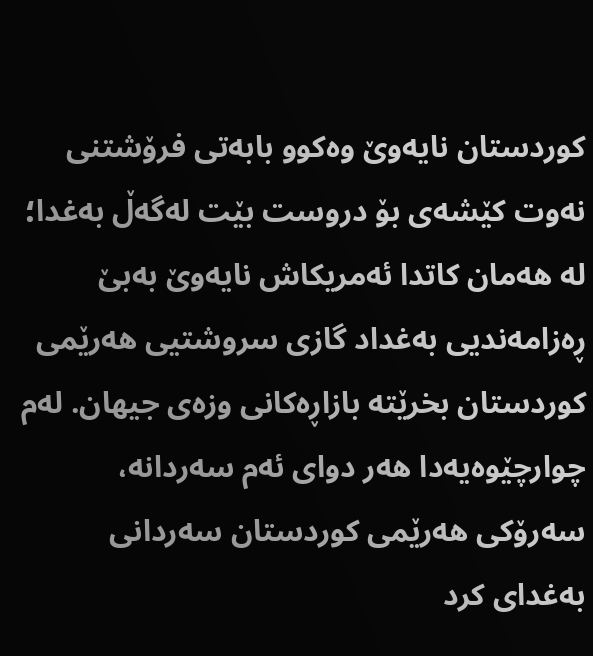كوردستان نايەوێ وەكوو بابەتى فرۆشتنى نەوت كێشەى بۆ دروست بێت لەگەڵ بەغدا؛ لە هەمان كاتدا ئەمريكاش نايەوێ بەبێ ڕەزامەندیى بەغداد گازى سروشتیی هەرێمى كوردستان بخرێتە بازاڕەكانى وزەى جيهان. لەم چوارچێوەيەدا هەر دواى ئەم سەردانە، سەرۆكى هەرێمى كوردستان سەردانى بەغداى كرد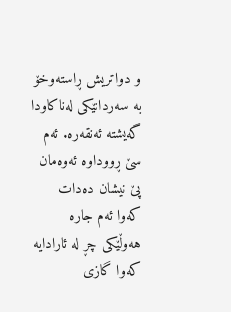و دواتريش ڕاستەوخۆ بە سەردانێكى لەناكاودا گەيشتە ئەنقەرە. ئەم سێ ڕووداوە ئەوەمان پێ نيشان دەدات كەوا ئەم جارە هەوڵێكى چڕ لە ئارادايە كەوا گازى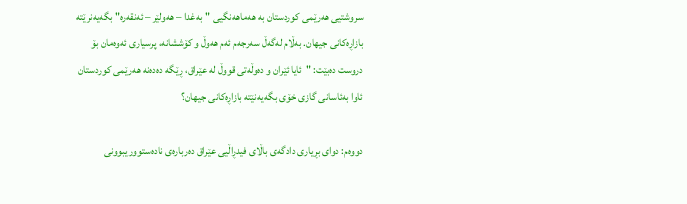سروشتیی هەرێمى كوردستان بە هەماهەنگیى "بەغدا – هەولێر – ئەنقەرە" بگەیه‌نرێتە بازاڕەكانى جيهان. بەڵام لەگەڵ سەرجەم ئەم هەوڵ و كۆششانە، پرسيارى ئەوەمان بۆ دروست دەبێت: "ئايا ئێران و ده‌وڵه‌تی قووڵ له‌ عێراق، ڕێگە دەده‌نە هەرێمى كوردستان ئاوا بەئاسانى گازى خۆى بگەیه‌نێتە بازاڕەكانى جيهان؟

دووەم: دواى بڕيارى دادگەى باڵاى فيدڕاڵیى عێراق دەربارەى نادەستووریبوونى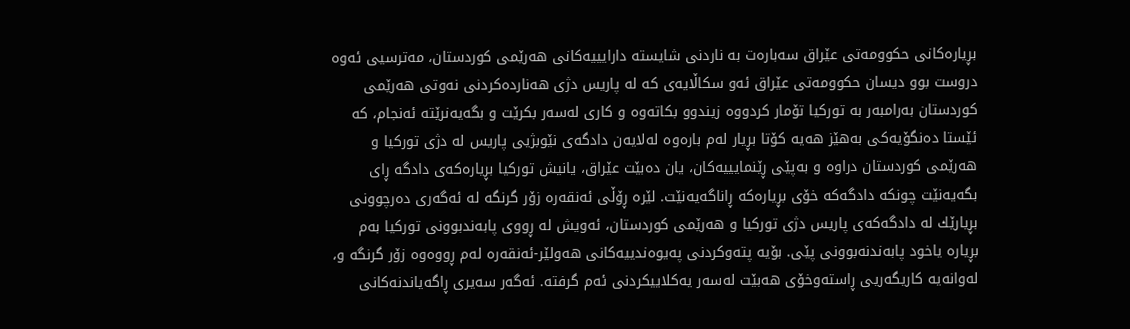بڕيارەكانى حكوومەتى عێراق سەبارەت بە ناردنى شايستە دارایييەكانى هەرێمى كوردستان، مەترسیى ئەوە دروست بوو ديسان حكوومەتى عێراق ئەو سكاڵايەى كە لە پاريس دژى هەناردەكردنى نەوتى هەرێمى كوردستان بەرامبەر بە توركيا تۆمار كردووە زيندوو بكاته‌وه‌ و كارى لەسەر بكرێت و بگەیه‌نرێتە ئەنجام، كه‌ ئێستا ده‌نگۆیه‌كی به‌هێز هه‌یه‌ كۆتا بڕیار‌ له‌م باره‌وه‌ له‌لایه‌ن دادگه‌ی نێوبژیی پاریس له‌ دژی توركیا و هه‌رێمی كوردستان دراوه‌ و به‌پێی ڕێنمایییه‌كان، یان ده‌بێت عێراق، یانیش توركیا بڕیاره‌كه‌ی دادگه‌ ڕای بگه‌یه‌نێت چونكه‌ دادگه‌كه‌ خۆی بڕیاره‌كه‌ ڕاناگه‌یه‌نێت. لێرە ڕۆڵى ئەنقەرە زۆر گرنگە لە ئەگەرى دەرچوونى بڕيارێك لە دادگەكەى پاريس دژى توركيا و هەرێمى كوردستان، ئەويش لە ڕووى پابەندبوونى توركيا بەم بڕيارە یاخود پابەندنەبوونى پێى. بۆيە پته‌وكردنى پەيوەندييەكانى هەولێر-ئەنقەرە لەم ڕووەوە زۆر گرنگە و، لەوانەيە كاريگەریى ڕاستەوخۆى هەبێت لەسەر يەكلايیكردنى ئەم گرفتە. ئەگەر سەيرى ڕاگەياندنەكانى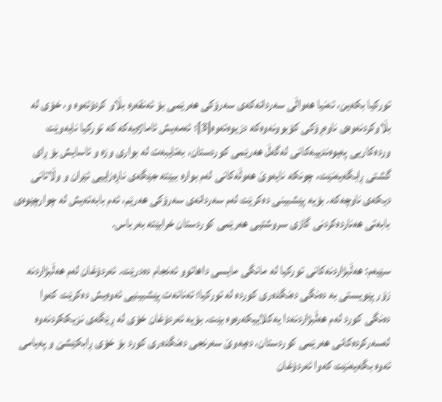توركيا بكەين، تەنیا هەواڵى سەردانەكەى سەرۆكى هەرێمى بۆ ئەنقەرە بڵاو كردۆتەوە و، خۆى لە بڵاوكردنەوەى ناوەڕۆكى كۆبوونەوەكە دزيوه‌تەوە[3]؛ ئه‌مەيش ئاماژەيەكە كە توركيا نايەوێت ورده‌كاریی پەيوەندييەكانى لەگەڵ هەرێمى كوردستان، به‌تایبه‌ت له‌ بواری وزه‌ و ئاسایش بۆ ڕای گشتی ڕابگه‌یه‌نێت، چونكه‌ نایه‌وێ هه‌وڵه‌كانی له‌م بواره‌ ببێته‌ جێگه‌ی ناڕه‌زاییی ئێران و وڵاتانی دیكه‌ی ناوچه‌كه‌. بۆیه‌ پێشبینی ده‌كرێت له‌م سه‌ردانه‌ی سه‌رۆكی هه‌رێم، ئه‌م بابه‌ته‌یش له‌ چوارچێوه‌ی بابه‌تی هه‌نارده‌كردنی گازی سروشتیی هه‌رێمی كوردستان خرابێته‌ به‌رباس.

سێيەم: هه‌ڵبژاردنه‌كانی توركیا له‌ مانگی مایسی داهاتوو ئه‌نجام ده‌درێت. ئه‌ردۆغان له‌م هه‌ڵبژاردنه‌ زۆر پێویستی به‌ ده‌نگی ده‌نگده‌ری كورده‌ له‌ توركیا؛ ته‌نانه‌ت پێشبینیی ئه‌وه‌یش ده‌كرێت كه‌وا ده‌نگی كورد له‌م هه‌ڵبژاردنه‌دا یه‌كلاییكه‌ره‌وه‌ بێت. بۆیه‌ ئه‌ردۆغان خۆی له‌ ڕێگه‌ی نزیككردنه‌وه‌ له‌سه‌ركرده‌كانی هه‌رێمی كوردستان، ده‌یه‌وێ سه‌رنجی ده‌نگده‌ری كورد بۆ خۆی ڕابكێشێ و په‌یامی ئه‌وه‌ بگه‌یه‌نێت كه‌وا ئه‌ردۆغان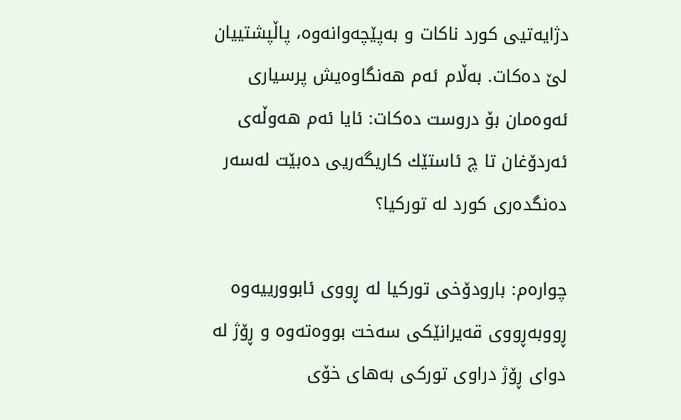دژایه‌تیی كورد ناكات و به‌پێچه‌وانه‌وه،‌ پاڵپشتییان لێ ده‌كات. به‌ڵام ئه‌م هه‌نگاوه‌یش پرسیاری ئه‌وه‌مان بۆ دروست ده‌كات: ئایا ئه‌م هه‌وڵه‌ی ئه‌ردۆغان تا چ ئاستێك كاریگه‌ریی ده‌بێت له‌سه‌ر ده‌نگده‌ری كورد له‌ توركیا؟

چواره‌م: بارودۆخی توركیا له‌ ڕووی ئابوورییەوە ڕووبه‌ڕووی قه‌یرانێكی سه‌خت بووه‌ته‌وه‌ و ڕۆژ له‌ دوای ڕۆژ دراوی توركی به‌های خۆی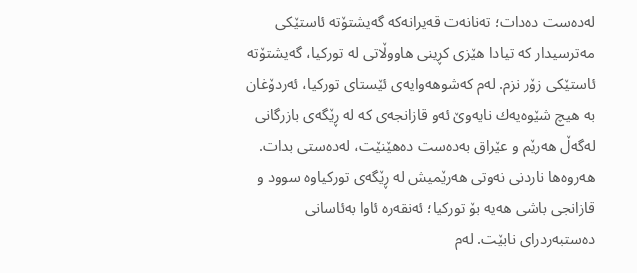له‌ده‌ست ده‌دات؛ ته‌نانه‌ت قه‌یرانه‌كه‌ گه‌یشتۆته‌ ئاستێكی مه‌ترسیدار كه‌ تیادا هێزی كڕینی هاووڵاتی له‌ توركیا، گه‌یشتۆته‌ ئاستێكی زۆر نزم. له‌م كه‌شوهه‌وایه‌ی ئێستای توركیا، ئه‌ردۆغان به‌ هیچ شێوه‌یه‌ك نایه‌وێ ئه‌و قازانجه‌ی كه‌ له‌ ڕێگه‌ی بازرگانی له‌گه‌ڵ هه‌رێم و عێراق به‌ده‌ست ده‌هێنێت، له‌ده‌ستی بدات. هه‌روه‌ها ناردنی نه‌وتی هه‌رێمیش له‌ ڕێگه‌ی توركیاوه‌ سوود و قازانجی باشی هه‌یه‌ بۆ توركیا؛ ئه‌نقه‌ره‌ ئاوا به‌ئاسانی ده‌ستبه‌ردرای نابێت. له‌م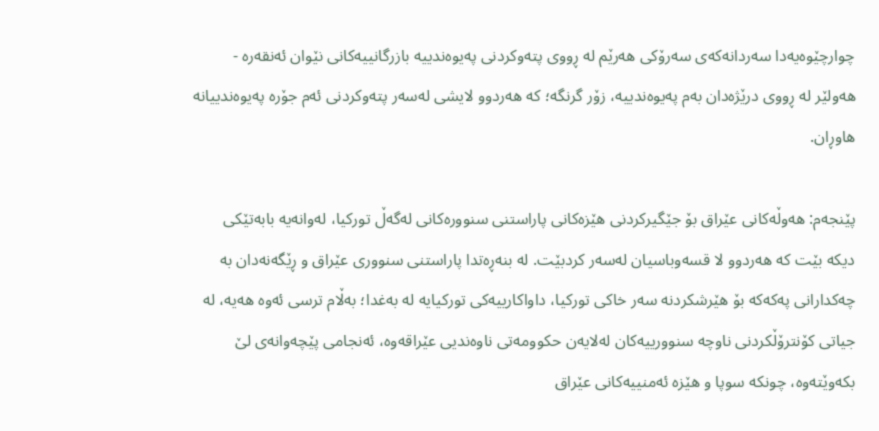چوارچێوه‌یه‌دا سه‌ردانه‌كه‌ی سه‌رۆكی هه‌رێم له‌ ڕووی پته‌وكردنی په‌یوه‌ندییه‌ بازرگانییه‌كانی نێوان ئه‌نقه‌ره‌ - هه‌ولێر له‌ ڕووی درێژه‌دان به‌م په‌یوه‌ندییه،‌ زۆر گرنگه‌؛ كه‌ هه‌ردوو لایشی له‌سه‌ر پته‌وكردنی ئه‌م جۆره‌ په‌یوه‌ندییانه‌ هاوڕان.

پێنجه‌م: هه‌وڵه‌كانی عێراق بۆ جێگیركردنی هێزه‌كانی پاراستنی سنووره‌كانی له‌گه‌ڵ توركیا، له‌وانه‌یه‌ بابه‌تێكی دیكه بێت كه‌ هه‌ردوو لا قسه‌وباسیان له‌سه‌ر كردبێت. له‌ بنه‌ڕه‌تدا پاراستنی سنووری عێراق و ڕێگه‌نه‌دان به‌ چه‌كدارانی په‌كه‌كه‌ بۆ هێرشكردنه‌ سه‌ر خاكی توركیا، داواكارییه‌كی توركیایه‌ له‌ به‌غدا؛ به‌ڵام ترسی ئه‌وه‌ هه‌یه‌، له‌ جیاتی كۆنترۆڵكردنی ناوچه‌ سنوورییه‌كان له‌لایه‌ن حكوومه‌تی ناوه‌ندیی عێراقه‌وه، ئه‌نجامی پێچه‌وانه‌ی لێ بكه‌وێته‌وه‌، چونكه‌ سوپا و هێزه‌ ئه‌منییه‌كانی عێراق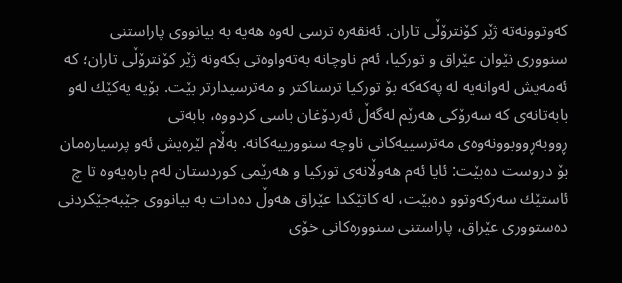كه‌وتوونه‌ته‌‌ ژێر كۆنترۆڵی تاران. ئه‌نقه‌ره‌ ترسی له‌وه‌ هه‌یه‌ به‌ بیانووی پاراستنی سنووری نێوان عێراق و توركیا، ئه‌م ناوچانه‌ به‌ته‌واوه‌تی بكه‌ونه‌ ژێر كۆنترۆڵی تاران؛ كه‌ ئه‌مه‌یش له‌وانه‌یه‌ له‌ په‌كه‌كه‌ بۆ توركیا ترسناكتر و مه‌ترسیدارتر بێت. بۆیه‌ یه‌كێك له‌و بابه‌تانه‌ی كه‌ سه‌رۆكی هه‌رێم له‌گه‌ڵ ئه‌ردۆغان باسی كردووه‌، بابه‌تی ڕووبه‌ڕووبوونه‌وه‌ی مه‌ترسییه‌كانی ناوچه‌ سنوورییه‌كانه‌. به‌ڵام لێره‌یش ئه‌و پرسیاره‌مان بۆ دروست ده‌بێت: ئایا ئه‌م هه‌وڵانه‌ی توركیا و هه‌رێمی كوردستان له‌م باره‌یه‌وه‌ تا چ ئاستێك سه‌ركه‌وتوو ده‌بێت، له‌ كاتێكدا عێراق هه‌وڵ ده‌دات به‌ بیانووی جێبه‌جێكردنی ده‌ستووری عێراق، پاراستنی سنووره‌كانی خۆی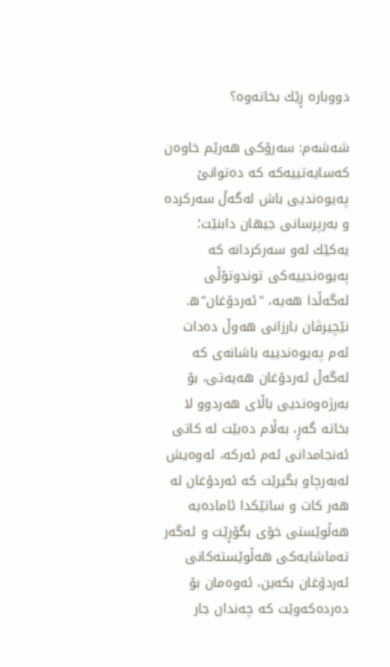دووباره‌ ڕێك بخاته‌وه‌؟

شه‌شه‌م: سه‌رۆكی هه‌رێم خاوه‌ن كه‌سایه‌تییه‌كە كه‌ ده‌توانێ په‌یوه‌ندیی باش له‌گه‌ڵ سه‌ركرده‌ و به‌رپرسانی جیهان دابنێت؛ یه‌كێك له‌و سه‌ركردانه‌ كه‌ په‌یوه‌ندییه‌كی توندوتۆڵی له‌گه‌ڵدا هه‌یه‌، "ئه‌ردۆغان"ه‌. نێچیرڤان بارزانی هه‌وڵ ده‌دات ئه‌م په‌یوه‌ندییه‌ باشانه‌ی كه‌ له‌گه‌ڵ ئه‌ردۆغان هه‌یه‌تی، بۆ به‌رژه‌وه‌ندیی باڵای هه‌ردوو لا بخاته ‌گه‌ڕ، به‌ڵام ده‌بێت له‌ كاتی ئه‌نجامدانی ئه‌م ئه‌ركه،‌ ئه‌وه‌یش له‌به‌رچاو بگیرێت كه‌ ئه‌ردۆغان له‌ هه‌ر كات و ساتێكدا ئاماده‌یه‌ هه‌ڵوێستی خۆی بگۆڕێت و ئه‌گه‌ر ته‌ماشایه‌كی هه‌ڵوێسته‌كانی ئه‌ردۆغان بكه‌ین، ئه‌وه‌مان بۆ ده‌رده‌كه‌وێت كه‌ چه‌ندان جار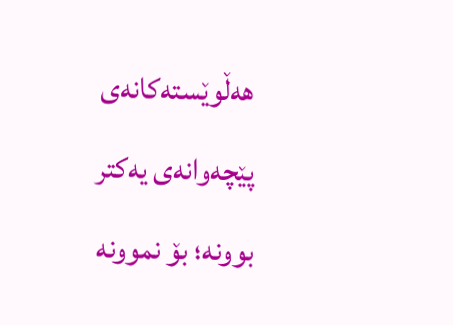هه‌ڵوێسته‌كانه‌ی پێچه‌وانه‌ی یه‌كتر بوونه‌‌؛ بۆ نموونه‌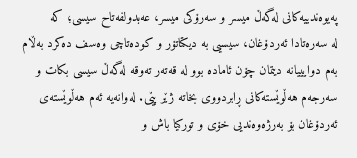په‌یوه‌ندییه‌كانی له‌گه‌ڵ میسر و سه‌رۆكی میسر، عه‌بدولفه‌تاح سیسی؛ كه‌ له ‌سه‌ره‌تادا ئه‌ردۆغان، سیسیی به‌ دیكتاتۆر و كوده‌تاچی وه‌سف ده‌كرد به‌ڵام به‌م دوایییانه‌ دیتمان چۆن ئاماده‌ بوو له ‌قه‌ته‌ر ته‌وقه‌ له‌گه‌ڵ سیسی بكات و سه‌رجه‌م هه‌ڵوێسته‌كانی ڕابردووی بخاته‌ ژێر پێی. له‌وانه‌یه‌ ئه‌م هه‌ڵوێسته‌ی ئه‌ردۆغان بۆ به‌رژه‌وه‌ندیی خۆی و توركیا باش و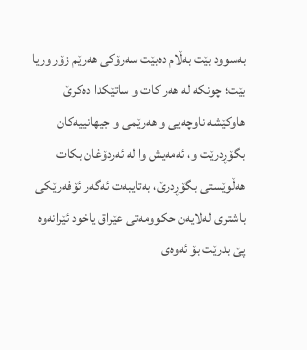به‌سوود بێت به‌ڵام ده‌بێت سه‌رۆكی هه‌رێم زۆر وریا بێت؛ چونكه‌ له‌ هه‌ر كات و ساتێكدا ده‌كرێ هاوكێشه‌ ناوچه‌یی و هه‌رێمی و جیهانییه‌كان بگۆڕدرێت و، ئه‌مه‌یش وا له‌ ئه‌ردۆغان بكات هه‌ڵوێستی بگۆڕدرێ، به‌تایبه‌ت ئه‌گه‌ر ئۆفه‌رێكی باشتری له‌لایه‌ن حكوومه‌تی عێراق یاخود ئێرانه‌وه‌ پێ بدرێت بۆ ئه‌وه‌ی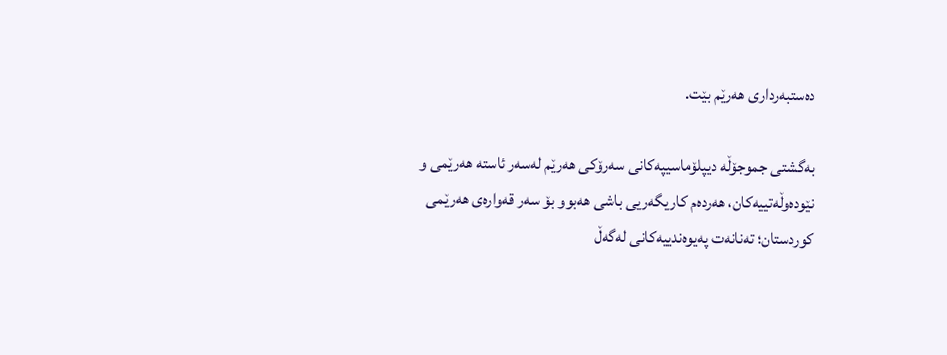ده‌ستبه‌رداری هه‌رێم بێت.

به‌گشتی جموجۆڵه‌ دیپلۆماسیپه‌كانی سه‌رۆكی هه‌رێم له‌سه‌ر ئاسته‌ هه‌رێمی و نێوده‌وڵه‌تییه‌كان، هه‌رده‌م كاریگه‌ریی باشی هه‌بوو بۆ سه‌ر قه‌واره‌ی هه‌رێمی كوردستان؛ ته‌نانه‌ت په‌یوه‌ندییه‌كانی له‌گه‌ڵ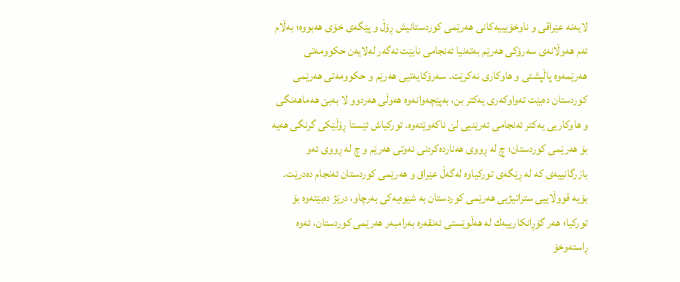لایه‌نه‌ عێراقی و ناوخۆیییه‌كانی هه‌رێمی كوردستانیش ڕۆڵ و پێگه‌ی خۆی هه‌بووه‌؛ به‌ڵام ئه‌م هه‌وڵانه‌ی سه‌رۆكی هه‌رێم به‌ته‌نیا ئه‌نجامی نابێت ئه‌گه‌ر له‌لایه‌ن حكوومه‌تی هه‌رێمه‌وه‌ پاڵپشتی و هاوكاری نه‌كرێت. سه‌رۆكایه‌تیی هه‌رێم و حكوومه‌تی هه‌رێمی كوردستان ده‌بێت ته‌واوكه‌ری یه‌كتر بن، به‌پێچه‌وانه‌وه‌ هه‌وڵی هه‌ردوو لا به‌بێ هه‌ماهه‌نگی و هاوكاریی یه‌كتر ئه‌نجامی ئه‌رێنیی لێ ناكه‌وێته‌وه‌. توركیاش ئێستا ڕۆڵێكی گرنگی هه‌یه‌ بۆ هه‌رێمی كوردستان؛ چ له‌ ڕووی هه‌نارده‌كردنی نه‌وتی هه‌رێم و چ له‌ ڕووی ئه‌و بازرگانییه‌ی كه‌ له‌ ڕێگه‌ی توركیاوه‌ له‌گه‌ڵ عێراق و هه‌رێمی كوردستان ئه‌نجام ده‌درێت. بۆیه‌ قووڵاییی ستراتیژیی هه‌رێمی كوردستان به‌ شێوه‌یه‌كی به‌رچاو، درێژ ده‌بێته‌وه‌ بۆ توركیا؛ هه‌ر گۆڕانكارییه‌ك له‌ هه‌ڵوێستی ئه‌نقه‌ره‌ به‌رامبه‌ر هه‌رێمی كوردستان، ئه‌وه‌ ڕاسته‌وخۆ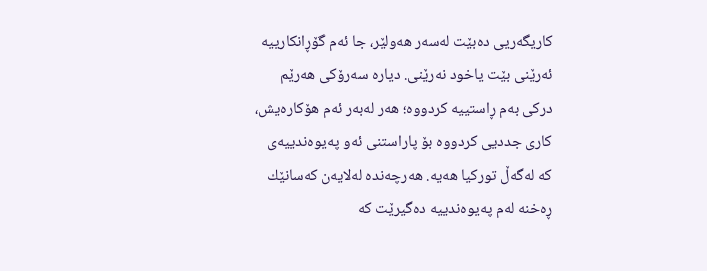كاریگه‌ریی ده‌بێت‌ له‌سه‌ر هه‌ولێر، جا ئه‌م گۆڕانكارییه‌ ئه‌رێنی بێت یاخود نه‌رێنی. دیاره‌ سه‌رۆكی هه‌رێم د‌ركی به‌م ڕاستییه‌ كردووه؛‌ هه‌ر له‌به‌ر ئه‌م هۆكاره‌یش، كاری جددیی كردووه‌ بۆ پاراستنی ئه‌و په‌یوه‌ندییه‌ی كه‌ له‌گه‌ڵ توركیا هه‌یه‌. هه‌رچه‌نده‌ له‌لایه‌ن كه‌سانێك‌ ڕه‌خنه‌ له‌م په‌یوه‌ندییه‌ ده‌گیرێت كه‌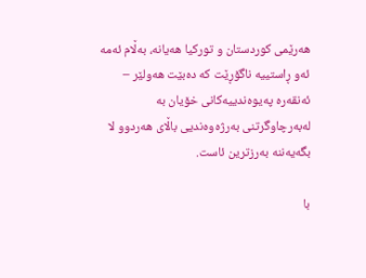هه‌رێمی كوردستان و توركیا هه‌یانه‌، به‌ڵام ئه‌مه‌ ئه‌و ڕاستییه‌ ناگۆڕێت كه‌ ده‌بێت هه‌ولێر – ئه‌نقه‌ره‌ په‌یوه‌ندییه‌كانی خۆیان به‌ له‌به‌رچاوگرتنی به‌رژه‌وه‌ندیی باڵای هه‌ردوو لا بگه‌یه‌ننه‌ به‌رزترین ئاست.

با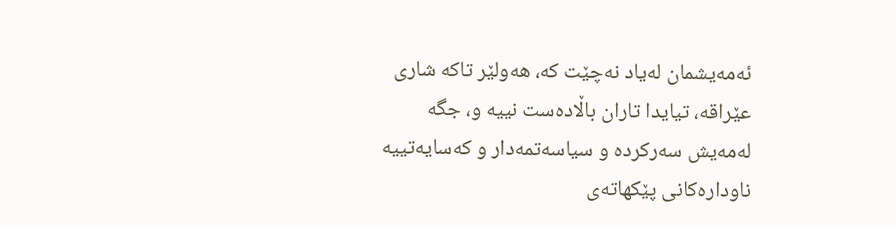ئه‌مه‌یشمان له‌یاد نه‌چێت كه‌، هه‌ولێر تاكه‌ شاری عێراقه،‌ تیایدا تاران باڵاده‌ست نییه‌ و، جگه‌ له‌مه‌یش سه‌ركرده‌ و سیاسه‌تمه‌دار و كه‌سایه‌تییه‌ ناوداره‌كانی پێكهاته‌ی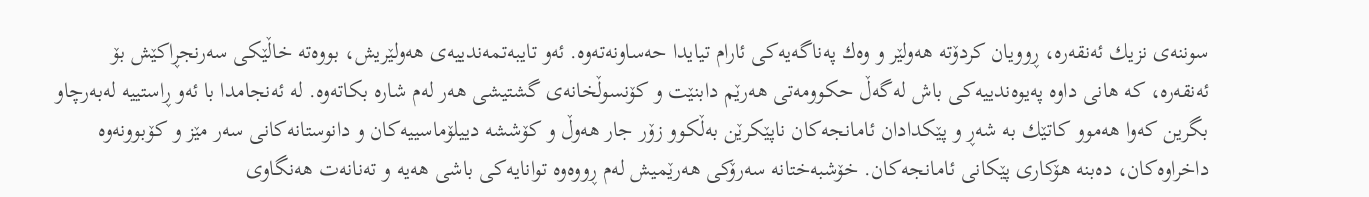سوننه‌ی نزیك ئه‌نقه‌ره،‌ ڕوویان كردۆته‌ هه‌ولێر و وه‌ك په‌ناگه‌یه‌كی ئارام تیایدا حه‌ساونه‌ته‌وه‌. ئه‌و تایبه‌تمه‌ندییه‌ی هه‌ولێریش، بووه‌ته‌ خاڵێكی سه‌رنجڕاكێش بۆ ئه‌نقه‌ره‌، كه‌ هانی داوه‌ په‌یوه‌ندییه‌كی باش له‌گه‌ڵ حكوومه‌تی هه‌رێم دابنێت و كۆنسوڵخانه‌ی گشتیشی هه‌ر له‌م شاره‌ بكاته‌وه‌. له ‌ئه‌نجامدا با ئه‌و ڕاستییه‌ له‌به‌رچاو بگرین كه‌وا هه‌موو كاتێك به‌ شه‌ڕ و پێكدادان ئامانجه‌كان ناپێكرێن به‌ڵكوو زۆر جار هه‌وڵ و كۆششه‌‌ دییلۆماسییه‌كان و دانوستانه‌كانی سه‌ر مێز و كۆبوونه‌وه داخراوه‌كان، ده‌بنه‌ هۆكاری پێكانی ئامانجه‌كان. خۆشبه‌ختانه‌ سه‌رۆكی هه‌رێمیش له‌م ڕووه‌وه‌ توانایه‌كی باشی هه‌یه‌ و ته‌نانه‌ت هه‌نگاوی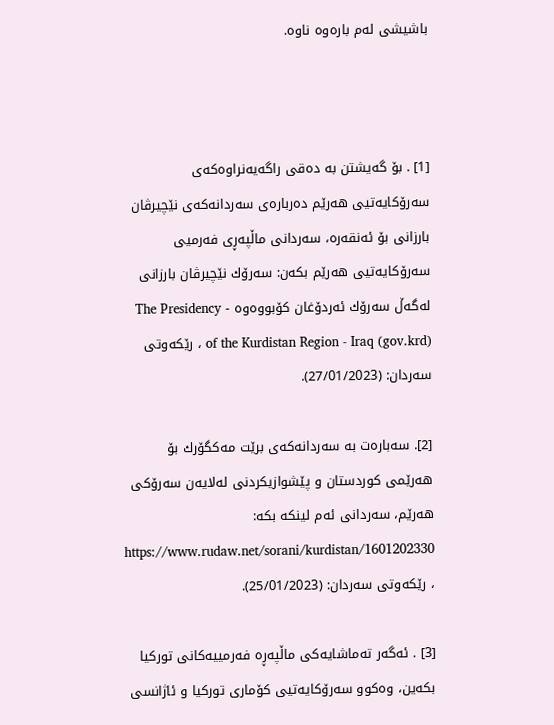باشیشی له‌م باره‌وه‌ ناوه‌‌.



[1] . بۆ گه‌یشتن به‌ ده‌قی راگه‌یه‌نراوه‌كه‌ی سه‌رۆكایه‌تیی هه‌رێم ده‌رباره‌ی سه‌ردانه‌كه‌ی نێچیرڤان بارزانی بۆ ئه‌نقه‌ره‌، سه‌ردانی ماڵپه‌ڕی فه‌رمیی سه‌رۆكایه‌تیی هه‌رێم بكه‌ن: سه‌رۆك نێچيرڤان بارزانى له‌گه‌ڵ سه‌رۆك ئه‌ردۆغان كۆبووه‌وه‌ - The Presidency of the Kurdistan Region - Iraq (gov.krd) ، رێكه‌وتی سه‌ردان: (27/01/2023).

[2]. سه‌باره‌ت به‌ سه‌ردانه‌كه‌ی برێت مه‌كگۆرك بۆ هه‌رێمی كوردستان و پێشوازیكردنی له‌لایه‌ن سه‌رۆكی هه‌رێم، سه‌ردانی ئه‌م لینكه‌ بكه‌: https://www.rudaw.net/sorani/kurdistan/1601202330 ، رێكه‌وتی سه‌ردان: (25/01/2023).

[3] . ئه‌گه‌ر ته‌ماشایه‌كی ماڵپه‌ڕه‌ فه‌رمییه‌كانی توركیا بكه‌ین، وه‌كوو سه‌رۆكایه‌تیی كۆماری توركیا و ئاژانسی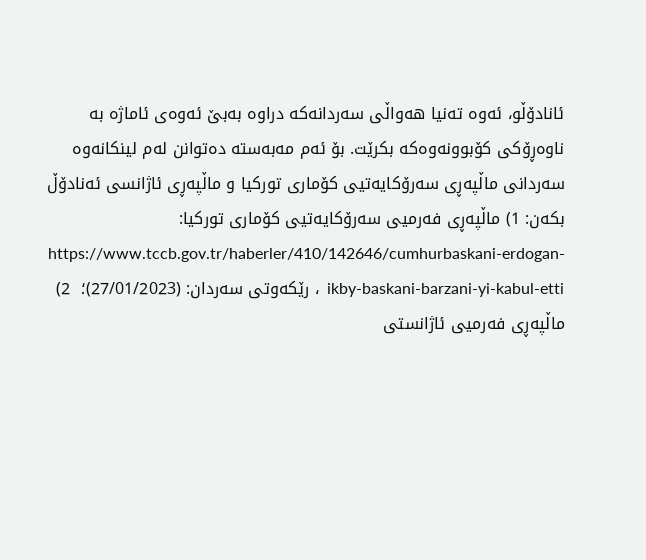ئا‌نادۆڵو، ئه‌وه‌ ته‌نیا هه‌واڵی سه‌ردانه‌كه‌ دراوه‌ به‌بێ ئه‌وه‌ی ئاماژه‌ به‌ ناوه‌ڕۆكی كۆبوونه‌وه‌كه‌ بكرێت. بۆ ئه‌م مه‌به‌سته‌ ده‌توانن له‌م لینكانه‌وه‌ سه‌ردانی ماڵپه‌ڕی سه‌رۆكایه‌تیی كۆماری توركیا و ماڵپه‌ڕی ئاژانسی ئه‌نادۆڵ بكه‌ن: 1) ماڵپه‌ڕی فه‌رمیی سه‌رۆكایه‌تیی كۆماری توركیا: https://www.tccb.gov.tr/haberler/410/142646/cumhurbaskani-erdogan-ikby-baskani-barzani-yi-kabul-etti  ، رێكه‌وتی سه‌ردان: (27/01/2023)؛  2) ماڵپه‌ڕی فه‌رمیی ئاژانستی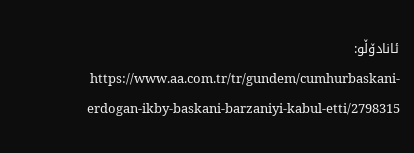ئا‌نادۆڵو: https://www.aa.com.tr/tr/gundem/cumhurbaskani-erdogan-ikby-baskani-barzaniyi-kabul-etti/2798315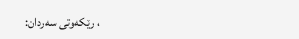، رێكه‌وتی سه‌ردان: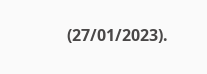(27/01/2023).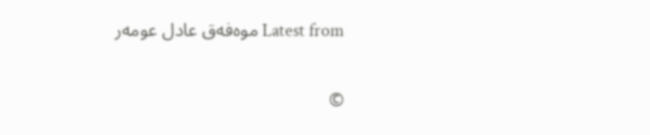Latest from موه‌فه‌ق عادل عومه‌ر

©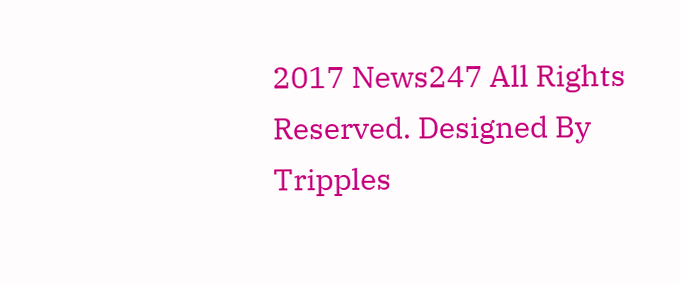2017 News247 All Rights Reserved. Designed By Tripples